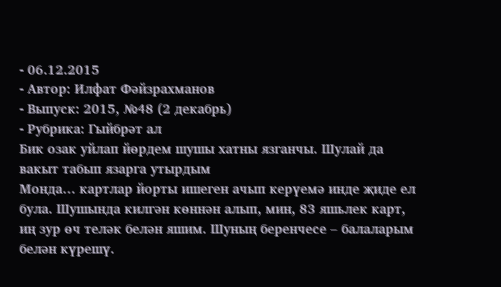- 06.12.2015
- Автор: Илфат Фәйзрахманов
- Выпуск: 2015, №48 (2 декабрь)
- Рубрика: Гыйбрәт ал
Бик озак уйлап йөрдем шушы хатны язганчы. Шулай да вакыт табып язарга утырдым
Монда… картлар йорты ишеген ачып керүемә инде җиде ел була. Шушында килгән көннән алып, мин, 83 яшьлек карт, иң зур өч теләк белән яшим. Шуның беренчесе – балаларым белән күрешү.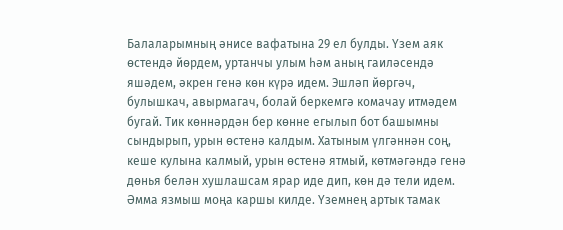Балаларымның әнисе вафатына 29 ел булды. Үзем аяк өстендә йөрдем, уртанчы улым һәм аның гаиләсендә яшәдем, әкрен генә көн күрә идем. Эшләп йөргәч, булышкач, авырмагач, болай беркемгә комачау итмәдем бугай. Тик көннәрдән бер көнне егылып бот башымны сындырып, урын өстенә калдым. Хатыным үлгәннән соң, кеше кулына калмый, урын өстенә ятмый, көтмәгәндә генә дөнья белән хушлашсам ярар иде дип, көн дә тели идем. Әмма язмыш моңа каршы килде. Үземнең артык тамак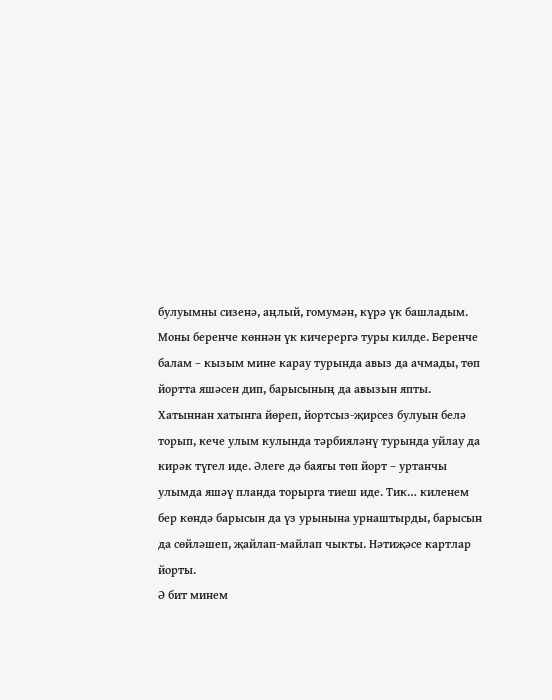булуымны сизенә, аңлый, гомумән, күрә үк башладым. Моны беренче көннән үк кичерергә туры килде. Беренче балам – кызым мине карау турында авыз да ачмады, төп йортта яшәсен дип, барысының да авызын япты. Хатыннан хатынга йөреп, йортсыз-җирсез булуын белә торып, кече улым кулында тәрбияләнү турында уйлау да кирәк түгел иде. Әлеге дә баягы төп йорт – уртанчы улымда яшәү планда торырга тиеш иде. Тик… киленем бер көндә барысын да үз урынына урнаштырды, барысын да сөйләшеп, җайлап-майлап чыкты. Нәтиҗәсе картлар йорты.
Ә бит минем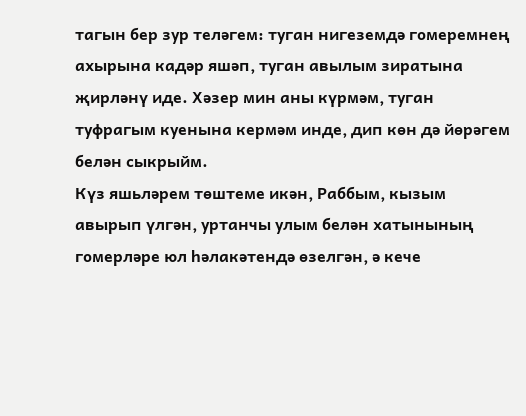тагын бер зур теләгем: туган нигеземдә гомеремнең ахырына кадәр яшәп, туган авылым зиратына җирләнү иде. Хәзер мин аны күрмәм, туган туфрагым куенына кермәм инде, дип көн дә йөрәгем белән сыкрыйм.
Күз яшьләрем төштеме икән, Раббым, кызым авырып үлгән, уртанчы улым белән хатынының гомерләре юл һәлакәтендә өзелгән, ә кече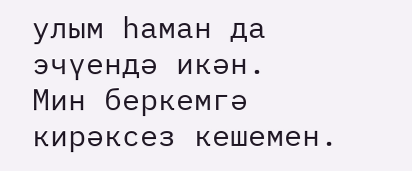улым һаман да эчүендә икән.
Мин беркемгә кирәксез кешемен.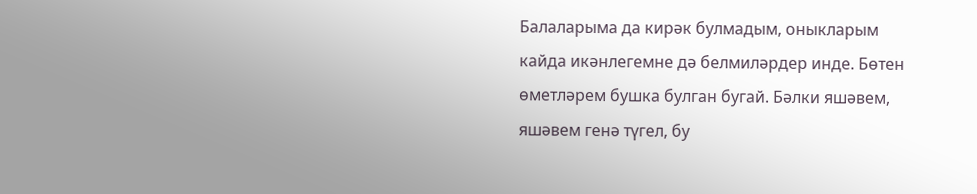Балаларыма да кирәк булмадым, оныкларым кайда икәнлегемне дә белмиләрдер инде. Бөтен өметләрем бушка булган бугай. Бәлки яшәвем, яшәвем генә түгел, бу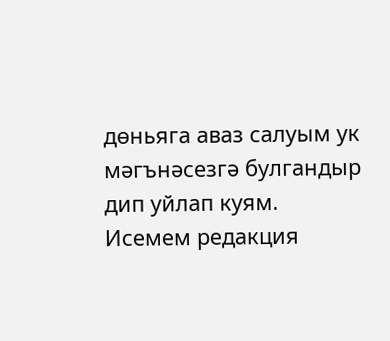дөньяга аваз салуым ук мәгънәсезгә булгандыр дип уйлап куям.
Исемем редакция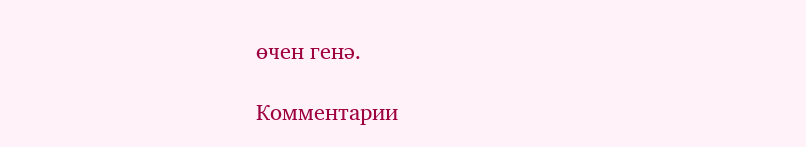өчен генә.

Комментарии